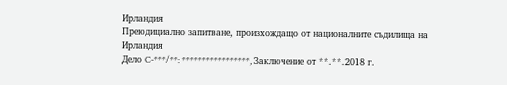Ирландия
Преюдициално запитване, произхождащо от националните съдилища на Ирландия
Дело C-***/**: *****************, Заключение от **.**.2018 г.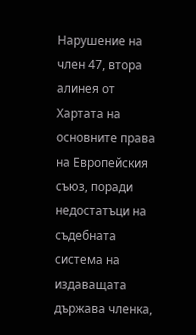Нарушение на член 47, втора алинея от Хартата на основните права на Европейския съюз, поради недостатъци на съдебната система на издаващата държава членка,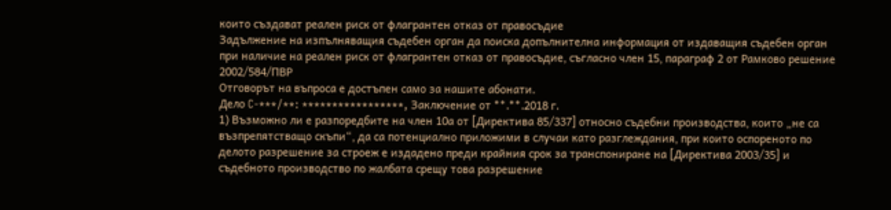които създават реален риск от флагрантен отказ от правосъдие
Задължение на изпълняващия съдебен орган да поиска допълнителна информация от издаващия съдебен орган при наличие на реален риск от флагрантен отказ от правосъдие, съгласно член 15, параграф 2 от Рамково решение 2002/584/ПВР
Отговорът на въпроса е достъпен само за нашите абонати.
Дело C-***/**: *****************, Заключение от **.**.2018 г.
1) Възможно ли е разпоредбите на член 10а от [Директива 85/337] относно съдебни производства, които „не са възпрепятстващо скъпи“, да са потенциално приложими в случаи като разглеждания, при които оспореното по делото разрешение за строеж е издадено преди крайния срок за транспониране на [Директива 2003/35] и съдебното производство по жалбата срещу това разрешение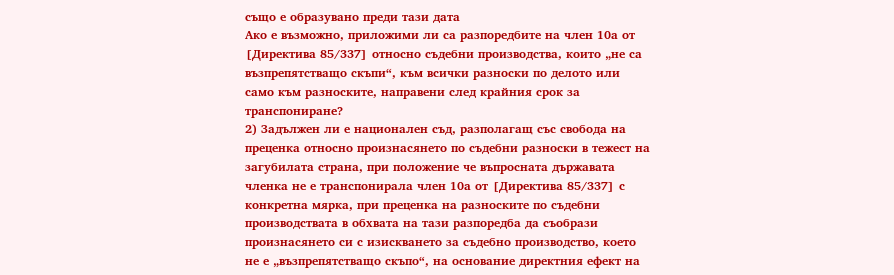също е образувано преди тази дата
Ако е възможно, приложими ли са разпоредбите на член 10а от [Директива 85/337] относно съдебни производства, които „не са възпрепятстващо скъпи“, към всички разноски по делото или само към разноските, направени след крайния срок за транспониране?
2) Задължен ли е национален съд, разполагащ със свобода на преценка относно произнасянето по съдебни разноски в тежест на загубилата страна, при положение че въпросната държавата членка не е транспонирала член 10а от [Директива 85/337] с конкретна мярка, при преценка на разноските по съдебни производствата в обхвата на тази разпоредба да съобрази произнасянето си с изискването за съдебно производство, което не е „възпрепятстващо скъпо“, на основание директния ефект на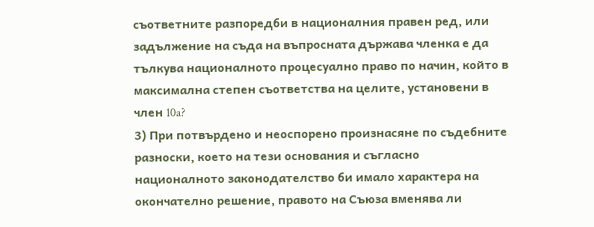съответните разпоредби в националния правен ред, или задължение на съда на въпросната държава членка е да тълкува националното процесуално право по начин, който в максимална степен съответства на целите, установени в член 10a?
3) При потвърдено и неоспорено произнасяне по съдебните разноски, което на тези основания и съгласно националното законодателство би имало характера на окончателно решение, правото на Съюза вменява ли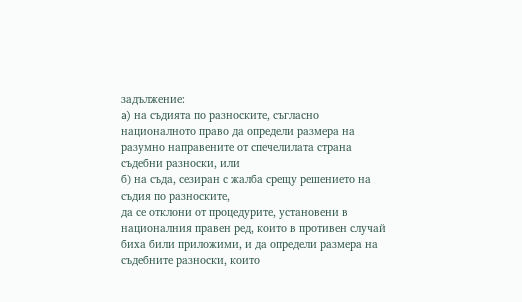задължение:
a) на съдията по разноските, съгласно националното право да определи размера на разумно направените от спечелилата страна съдебни разноски, или
б) на съда, сезиран с жалба срещу решението на съдия по разноските,
да се отклони от процедурите, установени в националния правен ред, които в противен случай биха били приложими, и да определи размера на съдебните разноски, които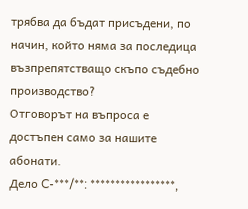трябва да бъдат присъдени, по начин, който няма за последица възпрепятстващо скъпо съдебно производство?
Отговорът на въпроса е достъпен само за нашите абонати.
Дело C-***/**: *****************,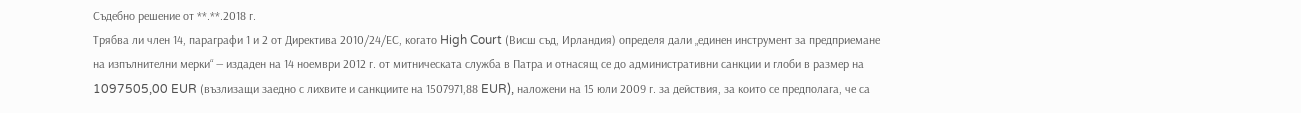Съдебно решение от **.**.2018 г.
Трябва ли член 14, параграфи 1 и 2 от Директива 2010/24/ЕС, когато High Court (Висш съд, Ирландия) определя дали „единен инструмент за предприемане на изпълнителни мерки“ — издаден на 14 ноември 2012 г. от митническата служба в Патра и отнасящ се до административни санкции и глоби в размер на 1097505,00 EUR (възлизащи заедно с лихвите и санкциите на 1507971,88 EUR), наложени на 15 юли 2009 г. за действия, за които се предполага, че са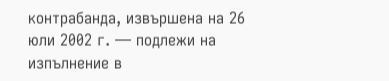контрабанда, извършена на 26 юли 2002 г. — подлежи на изпълнение в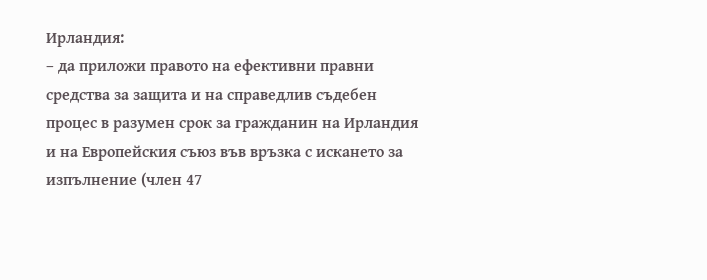Ирландия:
– да приложи правото на ефективни правни средства за защита и на справедлив съдебен процес в разумен срок за гражданин на Ирландия и на Европейския съюз във връзка с искането за изпълнение (член 47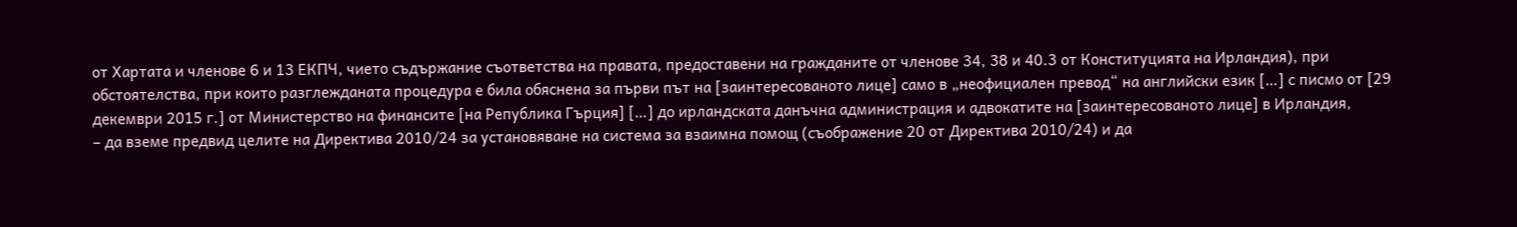от Хартата и членове 6 и 13 ЕКПЧ, чието съдържание съответства на правата, предоставени на гражданите от членове 34, 38 и 40.3 от Конституцията на Ирландия), при обстоятелства, при които разглежданата процедура е била обяснена за първи път на [заинтересованото лице] само в „неофициален превод“ на английски език […] с писмо от [29 декември 2015 г.] от Министерство на финансите [на Република Гърция] […] до ирландската данъчна администрация и адвокатите на [заинтересованото лице] в Ирландия,
– да вземе предвид целите на Директива 2010/24 за установяване на система за взаимна помощ (съображение 20 от Директива 2010/24) и да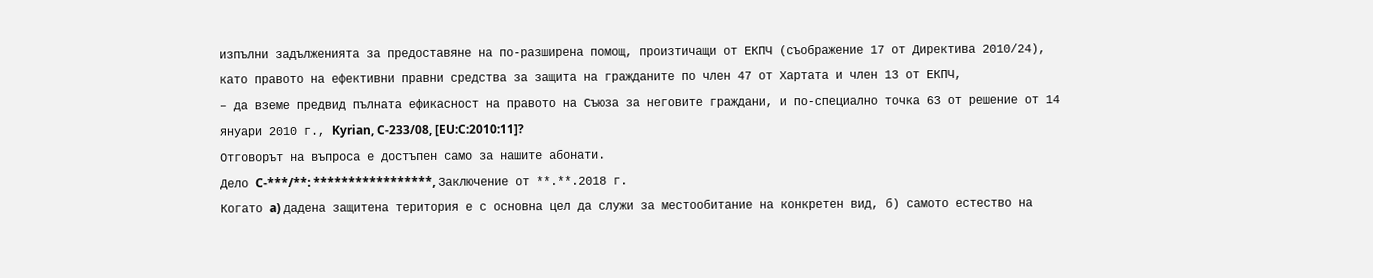изпълни задълженията за предоставяне на по-разширена помощ, произтичащи от ЕКПЧ (съображение 17 от Директива 2010/24), като правото на ефективни правни средства за защита на гражданите по член 47 от Хартата и член 13 от ЕКПЧ,
– да вземе предвид пълната ефикасност на правото на Съюза за неговите граждани, и по-специално точка 63 от решение от 14 януари 2010 г., Kyrian, C‑233/08, [EU:C:2010:11]?
Отговорът на въпроса е достъпен само за нашите абонати.
Дело C-***/**: *****************, Заключение от **.**.2018 г.
Когато a) дадена защитена територия е с основна цел да служи за местообитание на конкретен вид, б) самото естество на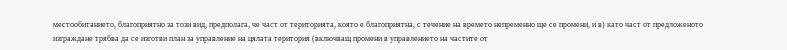местообитанието, благоприятно за този вид, предполага, че част от територията, която е благоприятна, с течение на времето непременно ще се промени, и в) като част от предложеното изграждане трябва да се изготви план за управление на цялата територия (включващ промени в управлението на частите от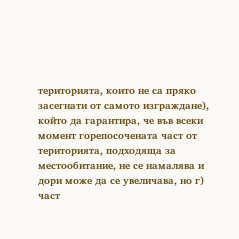територията, които не са пряко засегнати от самото изграждане), който да гарантира, че във всеки момент горепосочената част от територията, подходяща за местообитание, не се намалява и дори може да се увеличава, но г) част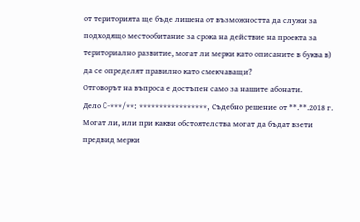от територията ще бъде лишена от възможността да служи за подходящо местообитание за срока на действие на проекта за териториално развитие, могат ли мерки като описаните в буква в) да се определят правилно като смекчаващи?
Отговорът на въпроса е достъпен само за нашите абонати.
Дело C-***/**: *****************, Съдебно решение от **.**.2018 г.
Могат ли, или при какви обстоятелства могат да бъдат взети предвид мерки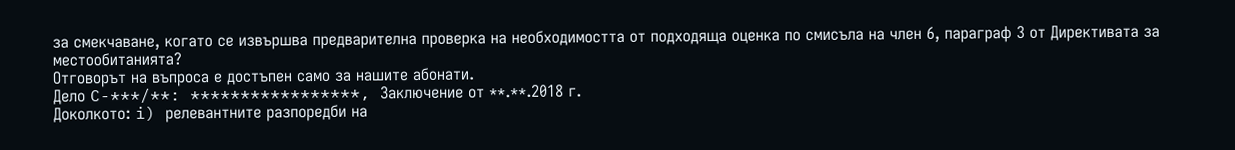за смекчаване, когато се извършва предварителна проверка на необходимостта от подходяща оценка по смисъла на член 6, параграф 3 oт Директивата за местообитанията?
Отговорът на въпроса е достъпен само за нашите абонати.
Дело C-***/**: *****************, Заключение от **.**.2018 г.
Доколкото: i) релевантните разпоредби на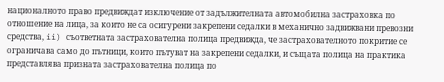националното право предвиждат изключение от задължителната автомобилна застраховка по отношение на лица, за които не са осигурени закрепени седалки в механично задвижвани превозни средства, ii) съответната застрахователна полица предвижда, че застрахователното покритие се ограничава само до пътници, които пътуват на закрепени седалки, и същата полица на практика представлява призната застрахователна полица по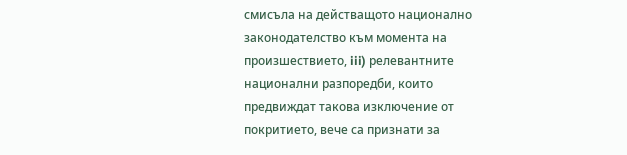смисъла на действащото национално законодателство към момента на произшествието, iii) релевантните национални разпоредби, които предвиждат такова изключение от покритието, вече са признати за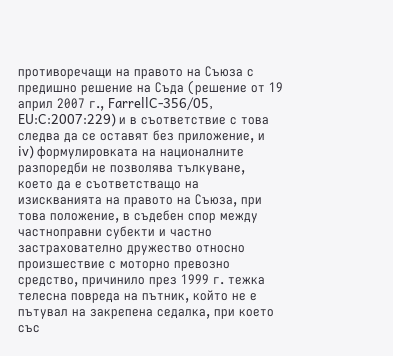противоречащи на правото на Съюза с предишно решение на Съда (решение от 19 април 2007 г., FarrellC‑356/05, EU:C:2007:229) и в съответствие с това следва да се оставят без приложение, и iv) формулировката на националните разпоредби не позволява тълкуване, което да е съответстващо на изискванията на правото на Съюза, при това положение, в съдебен спор между частноправни субекти и частно застрахователно дружество относно произшествие с моторно превозно средство, причинило през 1999 г. тежка телесна повреда на пътник, който не е пътувал на закрепена седалка, при което със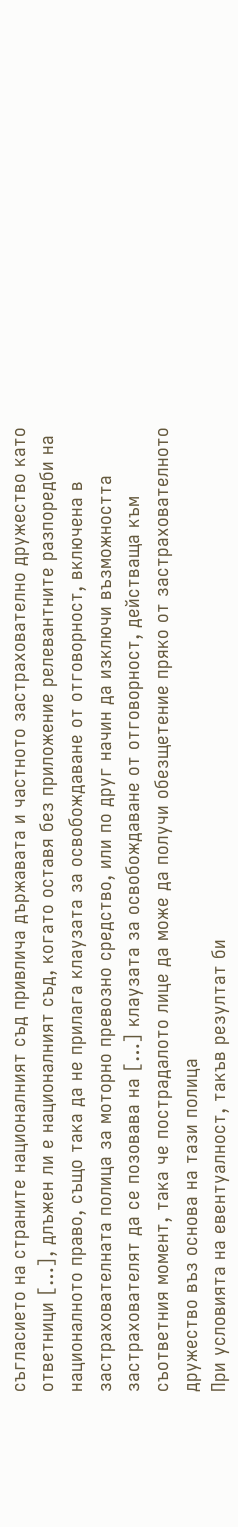съгласието на страните националният съд привлича държавата и частното застрахователно дружество като ответници […], длъжен ли е националният съд, когато оставя без приложение релевантните разпоредби на националното право, също така да не прилага клаузата за освобождаване от отговорност, включена в застрахователната полица за моторно превозно средство, или по друг начин да изключи възможността застрахователят да се позовава на […] клаузата за освобождаване от отговорност, действаща към съответния момент, така че пострадалото лице да може да получи обезщетение пряко от застрахователното дружество въз основа на тази полица
При условията на евентуалност, такъв резултат би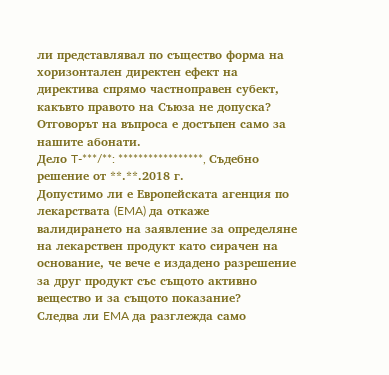ли представлявал по същество форма на хоризонтален директен ефект на директива спрямо частноправен субект, какъвто правото на Съюза не допуска?
Отговорът на въпроса е достъпен само за нашите абонати.
Дело T-***/**: *****************, Съдебно решение от **.**.2018 г.
Допустимо ли е Европейската агенция по лекарствата (EMA) да откаже валидирането на заявление за определяне на лекарствен продукт като сирачен на основание, че вече е издадено разрешение за друг продукт със същото активно вещество и за същото показание?
Следва ли EMA да разглежда само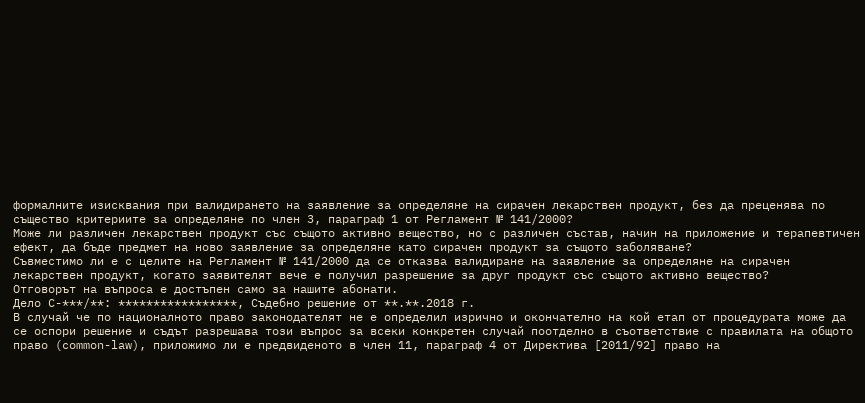формалните изисквания при валидирането на заявление за определяне на сирачен лекарствен продукт, без да преценява по същество критериите за определяне по член 3, параграф 1 от Регламент № 141/2000?
Може ли различен лекарствен продукт със същото активно вещество, но с различен състав, начин на приложение и терапевтичен ефект, да бъде предмет на ново заявление за определяне като сирачен продукт за същото заболяване?
Съвместимо ли е с целите на Регламент № 141/2000 да се отказва валидиране на заявление за определяне на сирачен лекарствен продукт, когато заявителят вече е получил разрешение за друг продукт със същото активно вещество?
Отговорът на въпроса е достъпен само за нашите абонати.
Дело C-***/**: *****************, Съдебно решение от **.**.2018 г.
В случай че по националното право законодателят не е определил изрично и окончателно на кой етап от процедурата може да се оспори решение и съдът разрешава този въпрос за всеки конкретен случай поотделно в съответствие с правилата на общото право (common-law), приложимо ли е предвиденото в член 11, параграф 4 от Директива [2011/92] право на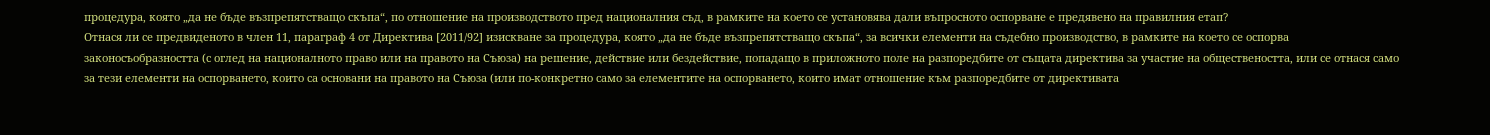процедура, която „да не бъде възпрепятстващо скъпа“, по отношение на производството пред националния съд, в рамките на което се установява дали въпросното оспорване е предявено на правилния етап?
Отнася ли се предвиденото в член 11, параграф 4 от Директива [2011/92] изискване за процедура, която „да не бъде възпрепятстващо скъпа“, за всички елементи на съдебно производство, в рамките на което се оспорва законосъобразността (с оглед на националното право или на правото на Съюза) на решение, действие или бездействие, попадащо в приложното поле на разпоредбите от същата директива за участие на обществеността, или се отнася само за тези елементи на оспорването, които са основани на правото на Съюза (или по-конкретно само за елементите на оспорването, които имат отношение към разпоредбите от директивата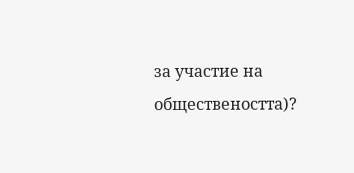за участие на обществеността)?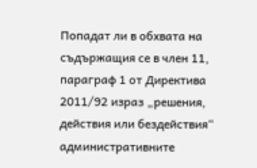Попадат ли в обхвата на съдържащия се в член 11, параграф 1 от Директива 2011/92 израз „решения, действия или бездействия“ административните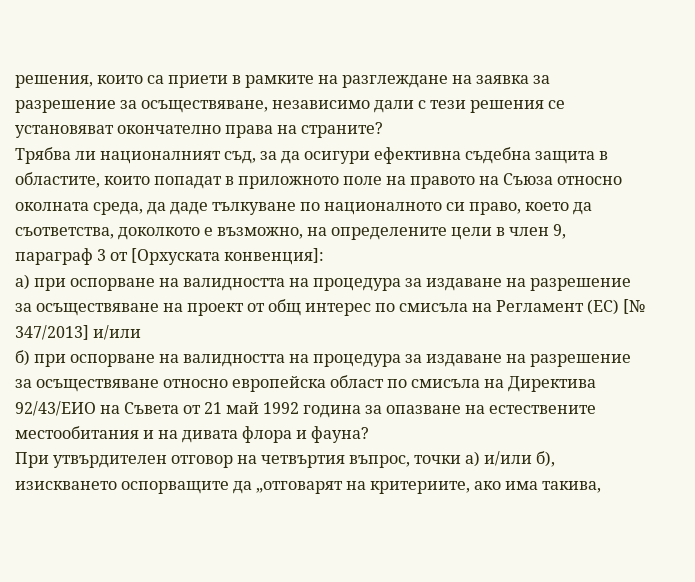решения, които са приети в рамките на разглеждане на заявка за разрешение за осъществяване, независимо дали с тези решения се установяват окончателно права на страните?
Трябва ли националният съд, за да осигури ефективна съдебна защита в областите, които попадат в приложното поле на правото на Съюза относно околната среда, да даде тълкуване по националното си право, което да съответства, доколкото е възможно, на определените цели в член 9, параграф 3 от [Орхуската конвенция]:
а) при оспорване на валидността на процедура за издаване на разрешение за осъществяване на проект от общ интерес по смисъла на Регламент (ЕС) [№ 347/2013] и/или
б) при оспорване на валидността на процедура за издаване на разрешение за осъществяване относно европейска област по смисъла на Директива 92/43/ЕИО на Съвета от 21 май 1992 година за опазване на естествените местообитания и на дивата флора и фауна?
При утвърдителен отговор на четвъртия въпрос, точки а) и/или б), изискването оспорващите да „отговарят на критериите, ако има такива,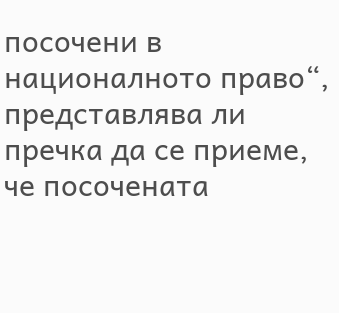посочени в националното право“, представлява ли пречка да се приеме, че посочената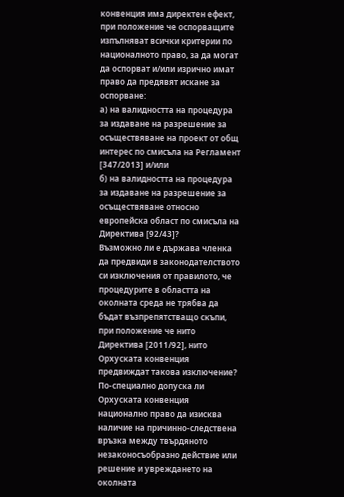конвенция има директен ефект, при положение че оспорващите изпълняват всички критерии по националното право, за да могат да оспорват и/или изрично имат право да предявят искане за оспорване:
а) на валидността на процедура за издаване на разрешение за осъществяване на проект от общ интерес по смисъла на Регламент [347/2013] и/или
б) на валидността на процедура за издаване на разрешение за осъществяване относно европейска област по смисъла на Директива [92/43]?
Възможно ли е държава членка да предвиди в законодателството си изключения от правилото, че процедурите в областта на околната среда не трябва да бъдат възпрепятстващо скъпи, при положение че нито Директива [2011/92], нито Орхуската конвенция предвиждат такова изключение?
По-специално допуска ли Орхуската конвенция национално право да изисква наличие на причинно-следствена връзка между твърдяното незаконосъобразно действие или решение и увреждането на околната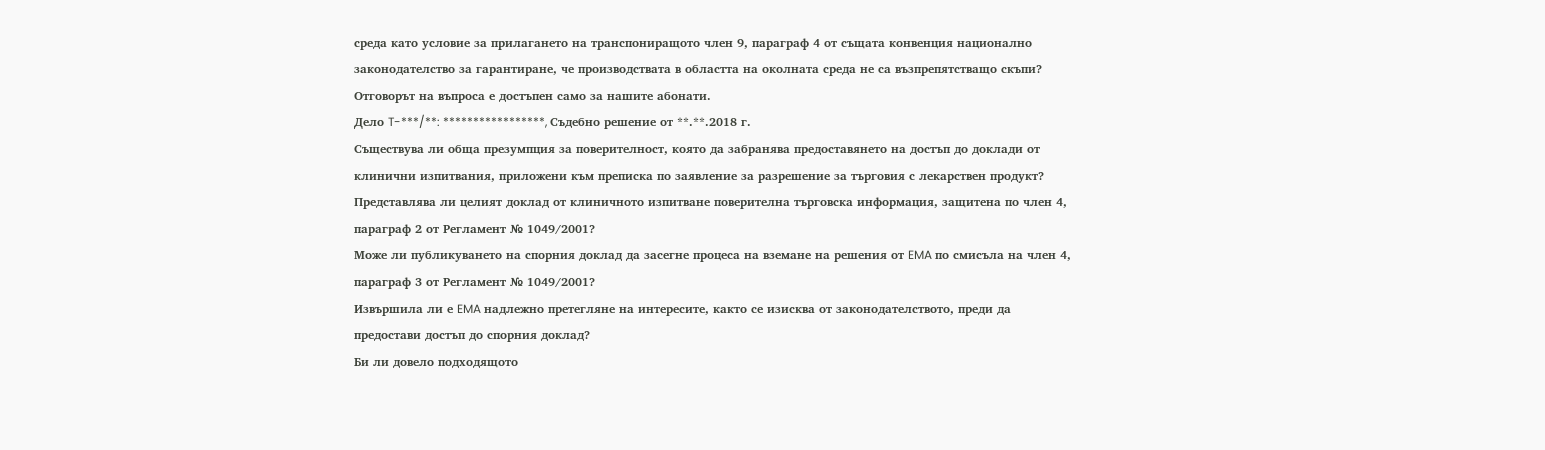среда като условие за прилагането на транспониращото член 9, параграф 4 от същата конвенция национално законодателство за гарантиране, че производствата в областта на околната среда не са възпрепятстващо скъпи?
Отговорът на въпроса е достъпен само за нашите абонати.
Дело T-***/**: *****************, Съдебно решение от **.**.2018 г.
Съществува ли обща презумпция за поверителност, която да забранява предоставянето на достъп до доклади от клинични изпитвания, приложени към преписка по заявление за разрешение за търговия с лекарствен продукт?
Представлява ли целият доклад от клиничното изпитване поверителна търговска информация, защитена по член 4, параграф 2 от Регламент № 1049/2001?
Може ли публикуването на спорния доклад да засегне процеса на вземане на решения от EMA по смисъла на член 4, параграф 3 от Регламент № 1049/2001?
Извършила ли е EMA надлежно претегляне на интересите, както се изисква от законодателството, преди да предостави достъп до спорния доклад?
Би ли довело подходящото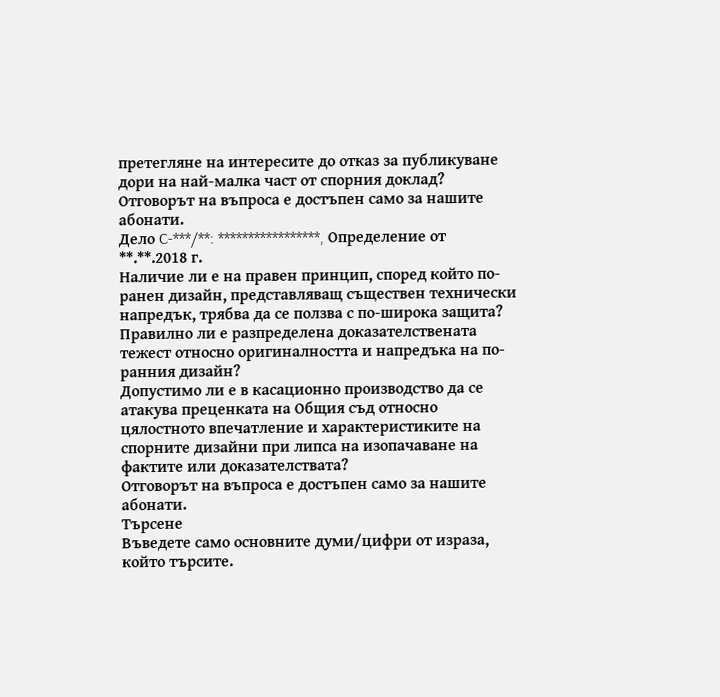претегляне на интересите до отказ за публикуване дори на най-малка част от спорния доклад?
Отговорът на въпроса е достъпен само за нашите абонати.
Дело C-***/**: *****************, Определение от **.**.2018 г.
Наличие ли е на правен принцип, според който по-ранен дизайн, представляващ съществен технически напредък, трябва да се ползва с по-широка защита?
Правилно ли е разпределена доказателствената тежест относно оригиналността и напредъка на по-ранния дизайн?
Допустимо ли е в касационно производство да се атакува преценката на Общия съд относно цялостното впечатление и характеристиките на спорните дизайни при липса на изопачаване на фактите или доказателствата?
Отговорът на въпроса е достъпен само за нашите абонати.
Търсене
Въведете само основните думи/цифри от израза, който търсите.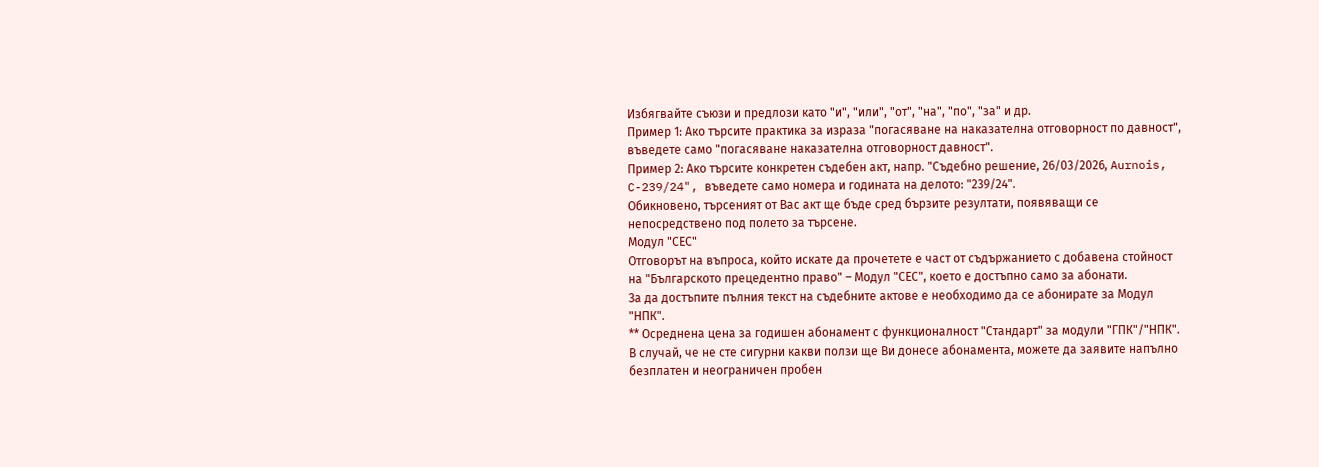Избягвайте съюзи и предлози като "и", "или", "от", "на", "по", "за" и др.
Пример 1: Ако търсите практика за израза "погасяване на наказателна отговорност по давност", въведете само "погасяване наказателна отговорност давност".
Пример 2: Ако търсите конкретен съдебен акт, напр. "Съдебно решение, 26/03/2026, Aurnois, C-239/24", въведете само номера и годината на делото: "239/24".
Обикновено, търсеният от Вас акт ще бъде сред бързите резултати, появяващи се непосредствено под полето за търсене.
Модул "СЕС"
Отговорът на въпроса, който искате да прочетете е част от съдържанието с добавена стойност на "Българското прецедентно право" – Модул "СЕС", което е достъпно само за абонати.
За да достъпите пълния текст на съдебните актове е необходимо да се абонирате за Модул "НПК".
** Осреднена цена за годишен абонамент с функционалност "Стандарт" за модули "ГПК"/"НПК".
В случай, че не сте сигурни какви ползи ще Ви донесе абонамента, можете да заявите напълно безплатен и неограничен пробен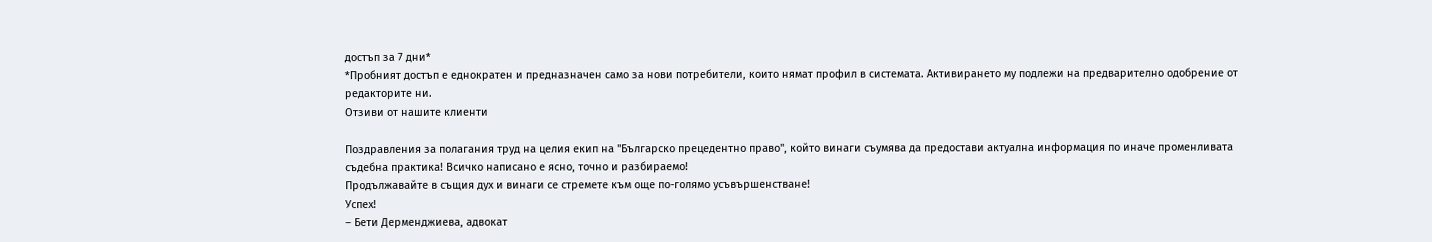достъп за 7 дни*
*Пробният достъп е еднократен и предназначен само за нови потребители, които нямат профил в системата. Активирането му подлежи на предварително одобрение от редакторите ни.
Отзиви от нашите клиенти

Поздравления за полагания труд на целия екип на "Българско прецедентно право", който винаги съумява да предостави актуална информация по иначе променливата съдебна практика! Всичко написано е ясно, точно и разбираемо!
Продължавайте в същия дух и винаги се стремете към още по-голямо усъвършенстване!
Успех!
– Бети Дерменджиева, адвокат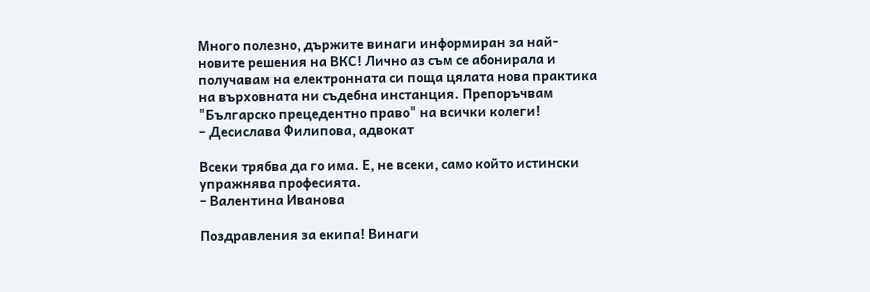Много полезно, държите винаги информиран за най-новите решения на ВКС! Лично аз съм се абонирала и получавам на електронната си поща цялата нова практика на върховната ни съдебна инстанция. Препоръчвам "Българско прецедентно право" на всички колеги!
– Десислава Филипова, адвокат

Всеки трябва да го има. Е, не всеки, само който истински упражнява професията.
– Валентина Иванова

Поздравления за екипа! Винаги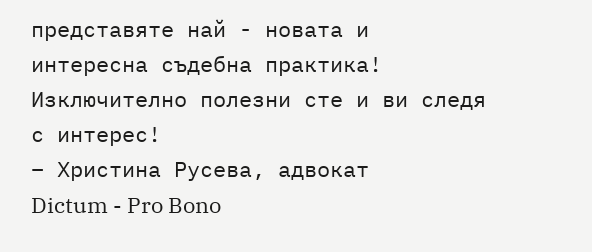представяте най - новата и интересна съдебна практика! Изключително полезни сте и ви следя с интерес!
– Христина Русева, адвокат
Dictum - Pro Bono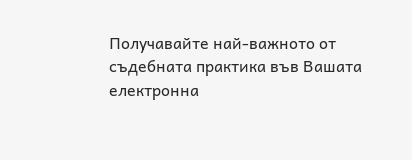Получавайте най-важното от съдебната практика във Вашата електронна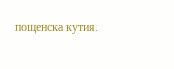пощенска кутия.